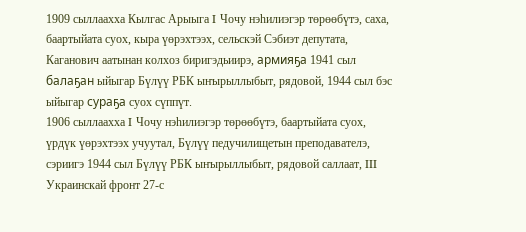1909 сыллаахха Кылгас Арыыга I Чочу нэһилиэгэр төрөөбүтэ, саха, баартыйата суох, кыра үөрэхтээх, сельскэй Сэбиэт депутата, Каганович аатынан колхоз биригэдьиирэ, армияҕа 1941 сыл балаҕан ыйыгар Бүлүү РБК ыҥырыллыбыт, рядовой, 1944 сыл бэс ыйыгар сураҕа суох сүппүт.
1906 сыллаахха I Чочу нэһилиэгэр төрөөбүтэ, баартыйата суох, үрдүк үөрэхтээх учуутал, Бүлүү педучилищетын преподавателэ, сэриигэ 1944 сыл Бүлүү РБК ыҥырыллыбыт, рядовой саллаат, III Украинскай фронт 27-с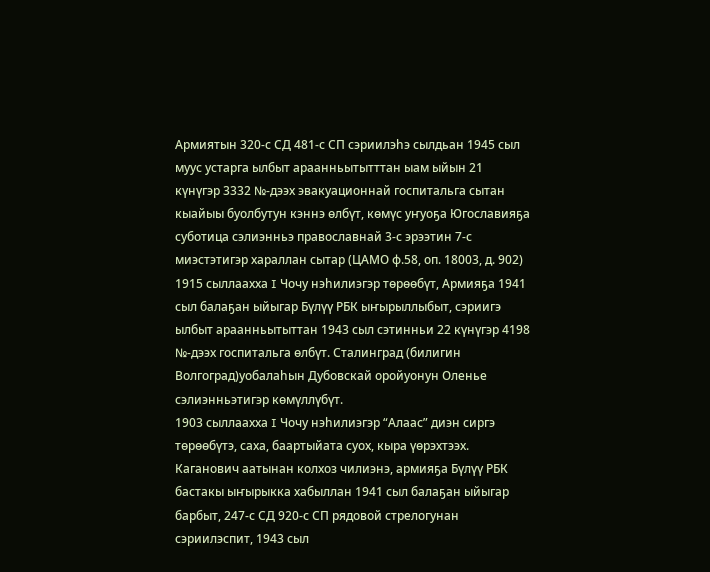Армиятын 320-с СД 481-с СП сэриилэһэ сылдьан 1945 сыл муус устарга ылбыт араанньытытттан ыам ыйын 21 күнүгэр 3332 №-дээх эвакуационнай госпитальга сытан кыайыы буолбутун кэннэ өлбүт, көмүс уҥуоҕа Югославияҕа суботица сэлиэнньэ православнай 3-с эрээтин 7-с миэстэтигэр хараллан сытар (ЦАМО ф.58, оп. 18003, д. 902)
1915 сыллаахха I Чочу нэһилиэгэр төрөөбүт, Армияҕа 1941 сыл балаҕан ыйыгар Бүлүү РБК ыҥырыллыбыт, сэриигэ ылбыт араанньытыттан 1943 сыл сэтинньи 22 күнүгэр 4198 №-дээх госпитальга өлбүт. Сталинград (билигин Волгоград)уобалаһын Дубовскай оройуонун Оленье сэлиэнньэтигэр көмүллүбүт.
1903 сыллаахха I Чочу нэһилиэгэр “Алаас” диэн сиргэ төрөөбүтэ, саха, баартыйата суох, кыра үөрэхтээх. Каганович аатынан колхоз чилиэнэ, армияҕа Бүлүү РБК бастакы ыҥырыкка хабыллан 1941 сыл балаҕан ыйыгар барбыт, 247-с СД 920-с СП рядовой стрелогунан сэриилэспит, 1943 сыл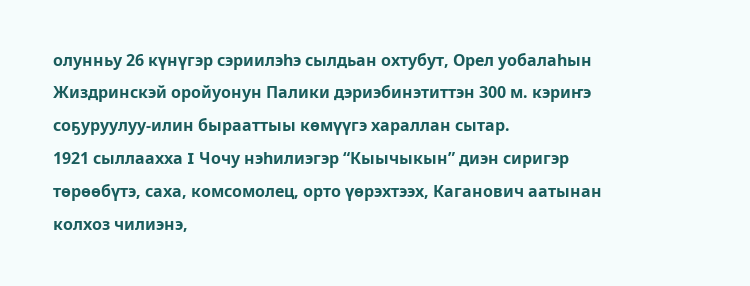олунньу 26 күнүгэр сэриилэһэ сылдьан охтубут, Орел уобалаһын Жиздринскэй оройуонун Палики дэриэбинэтиттэн 300 м. кэриҥэ соҕуруулуу-илин бырааттыы көмүүгэ хараллан сытар.
1921 сыллаахха I Чочу нэһилиэгэр “Кыычыкын” диэн сиригэр төрөөбүтэ, саха, комсомолец, орто үөрэхтээх, Каганович аатынан колхоз чилиэнэ,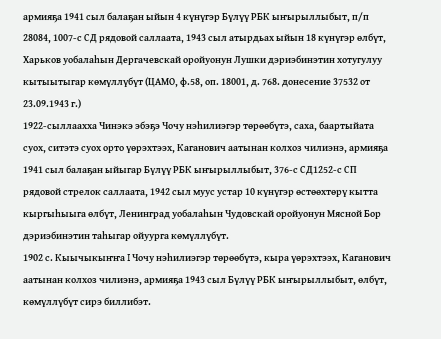армияҕа 1941 сыл балаҕан ыйын 4 күнүгэр Бүлүү РБК ыҥырыллыбыт, п/п 28084, 1007-с СД рядовой саллаата, 1943 сыл атырдьах ыйын 18 күнүгэр өлбүт, Харьков уобалаһын Дергачевскай оройуонун Лушки дэриэбинэтин хотугулуу кытыытыгар көмүллүбүт (ЦАМО, ф.58, оп. 18001, д. 768. донесение 37532 от 23.09.1943 г.)
1922-сыллаахха Чинэкэ эбэҕэ Чочу нэһилиэгэр төрөөбүтэ, саха, баартыйата суох, ситэтэ суох орто үөрэхтээх, Каганович аатынан колхоз чилиэнэ, армияҕа 1941 сыл балаҕан ыйыгар Бүлүү РБК ыҥырыллыбыт, 376-с СД1252-с СП рядовой стрелок саллаата, 1942 сыл муус устар 10 күнүгэр өстөөхтөрү кытта кыргыһыыга өлбүт, Ленинград уобалаһын Чудовскай оройуонун Мясной Бор дэриэбинэтин таһыгар ойуурга көмүллүбүт.
1902 с. Кыычыкыҥҥа I Чочу нэһилиэгэр төрөөбүтэ, кыра үөрэхтээх, Каганович аатынан колхоз чилиэнэ, армияҕа 1943 сыл Бүлүү РБК ыҥырыллыбыт, өлбүт, көмүллүбүт сирэ биллибэт.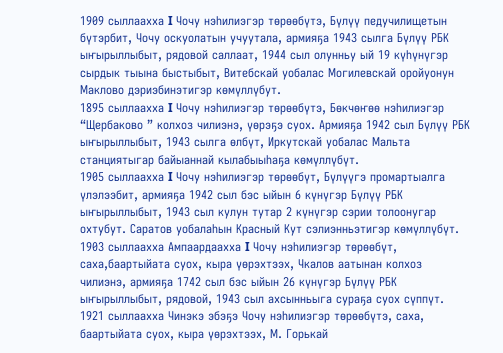1909 сыллаахха I Чочу нэһилиэгэр төрөөбүтэ, Бүлүү педучилищетын бүтэрбит, Чочу оскуолатын учуутала, армияҕа 1943 сылга Бүлүү РБК ыҥырыллыбыт, рядовой саллаат, 1944 сыл олунньу ый 19 күһүнүгэр сырдык тыына быстыбыт, Витебскай уобалас Могилевскай оройуонун Маклово дэриэбинэтигэр көмүллүбут.
1895 сыллаахха I Чочу нэһилиэгэр төрөөбүтэ, Бөкчөҥөө нэһилиэгэр “Щербаково ” колхоз чилиэнэ, үөрэҕэ суох. Армияҕа 1942 сыл Бүлүү РБК ыҥырыллыбыт, 1943 сылга өлбүт, Иркутскай уобалас Мальта станциятыгар байыаннай кылабыыһаҕа көмүллүбүт.
1905 сыллаахха I Чочу нэһилиэгэр төрөөбүт, Бүлүүгэ промартыалга үлэлээбит, армияҕа 1942 сыл бэс ыйын 6 күнүгэр Бүлүү РБК ыҥырыллыбыт, 1943 сыл кулун тутар 2 күнүгэр сэрии толоонугар охтубут. Саратов уобалаһын Красный Кут сэлиэнньэтигэр көмүллүбүт.
1903 сыллаахха Ампаардаахха I Чочу нэһилиэгэр төрөөбүт, саха,баартыйата суох, кыра үөрэхтээх, Чкалов аатынан колхоз чилиэнэ, армияҕа 1742 сыл бэс ыйын 26 күнүгэр Бүлүү РБК ыҥырыллыбыт, рядовой, 1943 сыл ахсынньыга сураҕа суох сүппүт.
1921 сыллаахха Чинэкэ эбэҕэ Чочу нэһилиэгэр төрөөбүтэ, саха, баартыйата суох, кыра үөрэхтээх, М. Горькай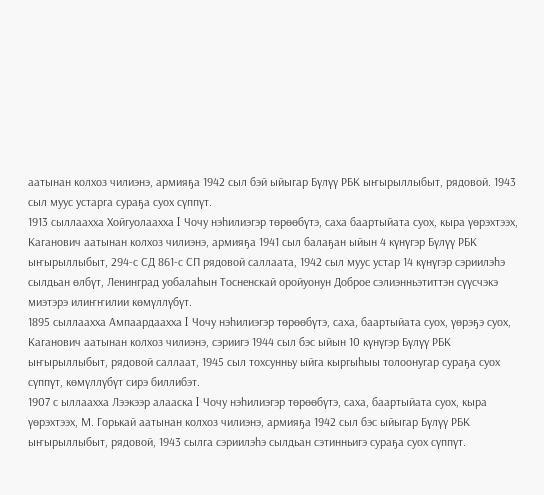аатынан колхоз чилиэнэ, армияҕа 1942 сыл бэй ыйыгар Бүлүү РБК ыҥырыллыбыт, рядовой. 1943 сыл муус устарга сураҕа суох сүппүт.
1913 сыллаахха Хойгуолаахха I Чочу нэһилиэгэр төрөөбүтэ, саха баартыйата суох, кыра үөрэхтээх, Каганович аатынан колхоз чилиэнэ, армияҕа 1941 сыл балаҕан ыйын 4 күнүгэр Бүлүү РБК ыҥырыллыбыт, 294-с СД 861-с СП рядовой саллаата, 1942 сыл муус устар 14 күнүгэр сэриилэһэ сылдьан өлбүт, Ленинград уобалаһын Тосненскай оройуонун Доброе сэлиэнньэтиттэн сүүсчэкэ миэтэрэ илиҥҥилии көмүллүбүт.
1895 сыллаахха Ампаардаахха I Чочу нэһилиэгэр төрөөбүтэ, саха, баартыйата суох, үөрэҕэ суох, Каганович аатынан колхоз чилиэнэ, сэриигэ 1944 сыл бэс ыйын 10 күнүгэр Бүлүү РБК ыҥырыллыбыт, рядовой саллаат, 1945 сыл тохсунньу ыйга кыргыһыы толоонугар сураҕа суох сүппүт, көмүллүбүт сирэ биллибэт.
1907 с ыллаахха Лээкээр алааска I Чочу нэһилиэгэр төрөөбүтэ, саха, баартыйата суох, кыра үөрэхтээх, М. Горькай аатынан колхоз чилиэнэ, армияҕа 1942 сыл бэс ыйыгар Бүлүү РБК ыҥырыллыбыт, рядовой, 1943 сылга сэриилэһэ сылдьан сэтинньигэ сураҕа суох сүппүт.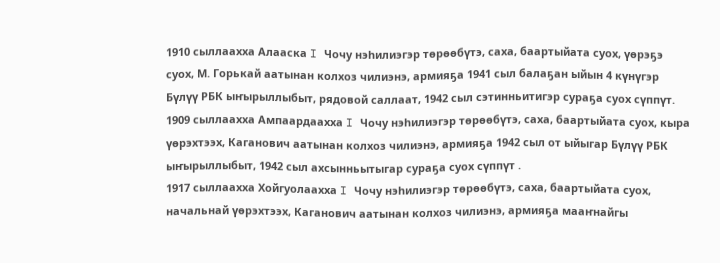1910 сыллаахха Алааска I Чочу нэһилиэгэр төрөөбүтэ, саха, баартыйата суох, үөрэҕэ суох, М. Горькай аатынан колхоз чилиэнэ, армияҕа 1941 сыл балаҕан ыйын 4 күнүгэр Бүлүү РБК ыҥырыллыбыт, рядовой саллаат, 1942 сыл сэтинньитигэр сураҕа суох сүппүт.
1909 сыллаахха Ампаардаахха I Чочу нэһилиэгэр төрөөбүтэ, саха, баартыйата суох, кыра үөрэхтээх, Каганович аатынан колхоз чилиэнэ, армияҕа 1942 сыл от ыйыгар Бүлүү РБК ыҥырыллыбыт, 1942 сыл ахсынньытыгар сураҕа суох сүппүт .
1917 сыллаахха Хойгуолаахха I Чочу нэһилиэгэр төрөөбүтэ, саха, баартыйата суох, начальнай үөрэхтээх, Каганович аатынан колхоз чилиэнэ, армияҕа мааҥнайгы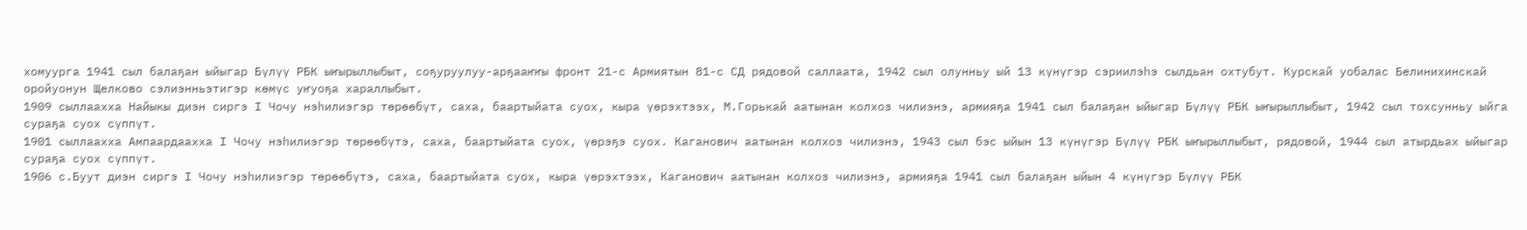хомуурга 1941 сыл балаҕан ыйыгар Бүлүү РБК ыҥырыллыбыт, соҕуруулуу-арҕааҥҥы фронт 21-с Армиятын 81-с СД рядовой саллаата, 1942 сыл олунньу ый 13 күнүгэр сэриилэһэ сылдьан охтубут. Курскай уобалас Белинихинскай оройуонун Щелково сэлиэнньэтигэр көмүс уҥуоҕа хараллыбыт.
1909 сыллаахха Найыкы диэн сиргэ I Чочу нэһилиэгэр төрөөбүт, саха, баартыйата суох, кыра үөрэхтээх, М.Горькай аатынан колхоз чилиэнэ, армияҕа 1941 сыл балаҕан ыйыгар Бүлүү РБК ыҥырыллыбыт, 1942 сыл тохсунньу ыйга сураҕа суох сүппүт.
1901 сыллаахха Ампаардаахха I Чочу нэһилиэгэр төрөөбүтэ, саха, баартыйата суох, үөрэҕэ суох. Каганович аатынан колхоз чилиэнэ, 1943 сыл бэс ыйын 13 күнүгэр Бүлүү РБК ыҥырыллыбыт, рядовой, 1944 сыл атырдьах ыйыгар сураҕа суох сүппүт.
1906 с.Буут диэн сиргэ I Чочу нэһилиэгэр төрөөбүтэ, саха, баартыйата суох, кыра үөрэхтээх, Каганович аатынан колхоз чилиэнэ, армияҕа 1941 сыл балаҕан ыйын 4 күнүгэр Бүлүү РБК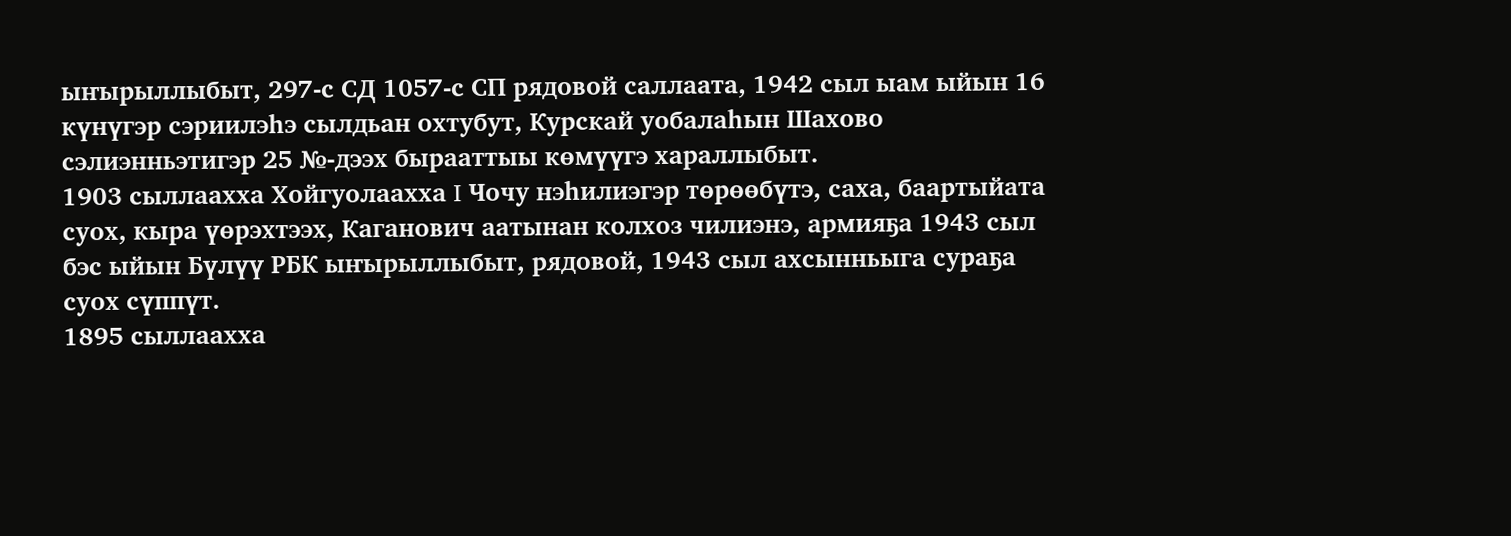ыҥырыллыбыт, 297-с СД 1057-с СП рядовой саллаата, 1942 сыл ыам ыйын 16 күнүгэр сэриилэһэ сылдьан охтубут, Курскай уобалаһын Шахово сэлиэнньэтигэр 25 №-дээх бырааттыы көмүүгэ хараллыбыт.
1903 сыллаахха Хойгуолаахха I Чочу нэһилиэгэр төрөөбүтэ, саха, баартыйата суох, кыра үөрэхтээх, Каганович аатынан колхоз чилиэнэ, армияҕа 1943 сыл бэс ыйын Бүлүү РБК ыҥырыллыбыт, рядовой, 1943 сыл ахсынньыга сураҕа суох сүппүт.
1895 сыллаахха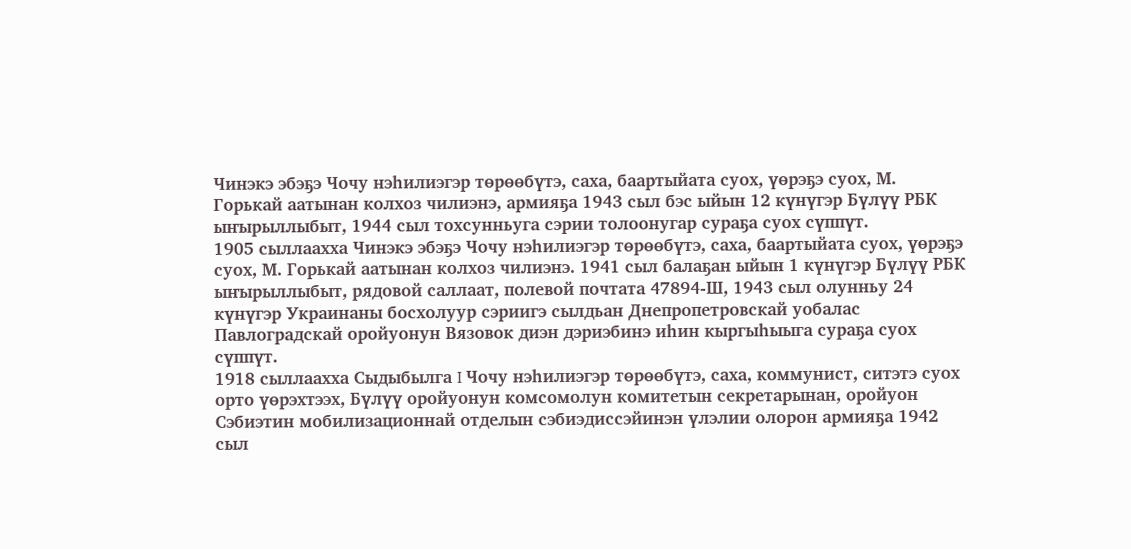Чинэкэ эбэҕэ Чочу нэһилиэгэр төрөөбүтэ, саха, баартыйата суох, үөрэҕэ суох, М. Горькай аатынан колхоз чилиэнэ, армияҕа 1943 сыл бэс ыйын 12 күнүгэр Бүлүү РБК ыҥырыллыбыт, 1944 сыл тохсунньуга сэрии толоонугар сураҕа суох сүппүт.
1905 сыллаахха Чинэкэ эбэҕэ Чочу нэһилиэгэр төрөөбүтэ, саха, баартыйата суох, үөрэҕэ суох, М. Горькай аатынан колхоз чилиэнэ. 1941 сыл балаҕан ыйын 1 күнүгэр Бүлүү РБК ыҥырыллыбыт, рядовой саллаат, полевой почтата 47894-Ш, 1943 сыл олунньу 24 күнүгэр Украинаны босхолуур сэриигэ сылдьан Днепропетровскай уобалас Павлоградскай оройуонун Вязовок диэн дэриэбинэ иһин кыргыһыыга сураҕа суох сүппүт.
1918 сыллаахха Сыдыбылга I Чочу нэһилиэгэр төрөөбүтэ, саха, коммунист, ситэтэ суох орто үөрэхтээх, Бүлүү оройуонун комсомолун комитетын секретарынан, оройуон Сэбиэтин мобилизационнай отделын сэбиэдиссэйинэн үлэлии олорон армияҕа 1942 сыл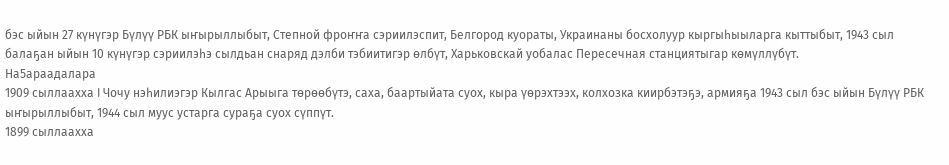бэс ыйын 27 күнүгэр Бүлүү РБК ыҥырыллыбыт, Степной фроҥҥа сэриилэспит, Белгород куораты, Украинаны босхолуур кыргыһыыларга кыттыбыт, 1943 сыл балаҕан ыйын 10 күнүгэр сэриилэһэ сылдьан снаряд дэлби тэбиитигэр өлбүт, Харьковскай уобалас Пересечная станциятыгар көмүллүбүт.
На5араадалара
1909 сыллаахха I Чочу нэһилиэгэр Кылгас Арыыга төрөөбүтэ, саха, баартыйата суох, кыра үөрэхтээх, колхозка киирбэтэҕэ, армияҕа 1943 сыл бэс ыйын Бүлүү РБК ыҥырыллыбыт, 1944 сыл муус устарга сураҕа суох сүппүт.
1899 сыллаахха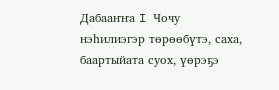Дабааҥҥа I Чочу нэһилиэгэр төрөөбүтэ, саха, баартыйата суох, үөрэҕэ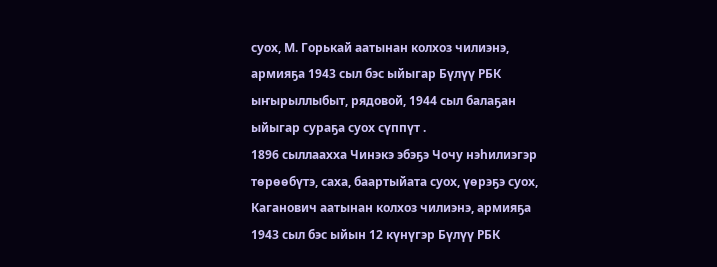суох, М. Горькай аатынан колхоз чилиэнэ, армияҕа 1943 сыл бэс ыйыгар Бүлүү РБК ыҥырыллыбыт, рядовой, 1944 сыл балаҕан ыйыгар сураҕа суох сүппүт .
1896 сыллаахха Чинэкэ эбэҕэ Чочу нэһилиэгэр төрөөбүтэ, саха, баартыйата суох, үөрэҕэ суох, Каганович аатынан колхоз чилиэнэ, армияҕа 1943 сыл бэс ыйын 12 күнүгэр Бүлүү РБК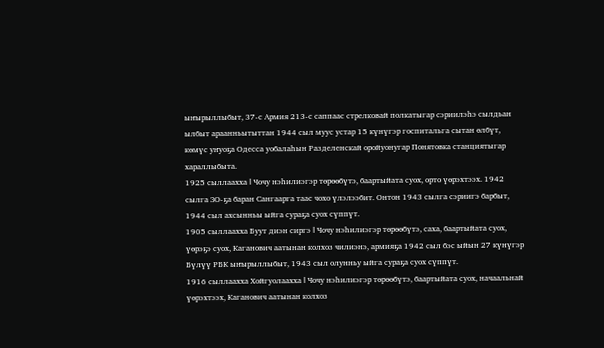ыҥырыллыбыт, 37-с Армия 213-с саппаас стрелковай полкатыгар сэриилэһэ сылдьан ылбыт араанньытыттан 1944 сыл муус устар 15 күнүгэр госпитальга сытан өлбүт, көмүс уҥуоҕа Одесса уобалаһын Разделенскай оройуонугар Понятовка станциятыгар хараллыбыта.
1925 сыллаахха I Чочу нэһилиэгэр төрөөбүтэ, баартыйата суох, орто үөрэхтээх. 1942 сылга ЗО-ҕа баран Сангаарга таас чохо үлэлээбит. Онтон 1943 сылга сэриигэ барбыт, 1944 сыл ахсынньы ыйга сураҕа суох сүппүт.
1905 сыллаахха Буут диэн сиргэ I Чочу нэһилиэгэр төрөөбүтэ, саха, баартыйата суох, үөрэҕэ суох, Каганович аатынан колхоз чилиэнэ, армияҕа 1942 сыл бэс ыйын 27 күнүгэр Бүлүү РБК ыҥырыллыбыт, 1943 сыл олунньу ыйга сураҕа суох сүппүт.
1916 сыллаахха Хойгуолаахха I Чочу нэһилиэгэр төрөөбүтэ, баартыйата суох, начаальнай үөрэхтээх, Каганович аатынан колхоз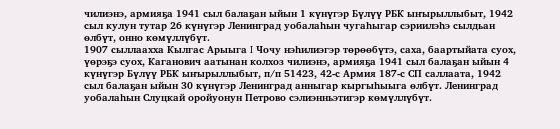чилиэнэ, армияҕа 1941 сыл балаҕан ыйын 1 күнүгэр Бүлүү РБК ыҥырыллыбыт, 1942 сыл кулун тутар 26 күнүгэр Ленинград уобалаһын чугаһыгар сэриилэһэ сылдьан өлбүт, онно көмүллүбүт.
1907 сыллаахха Кылгас Арыыга I Чочу нэһилиэгэр төрөөбүтэ, саха, баартыйата суох, үөрэҕэ суох, Каганович аатынан колхоз чилиэнэ, армияҕа 1941 сыл балаҕан ыйын 4 күнүгэр Бүлүү РБК ыҥырыллыбыт, п/п 51423, 42-с Армия 187-с СП саллаата, 1942 сыл балаҕан ыйын 30 күнүгэр Ленинград анныгар кыргыһыыга өлбүт. Ленинград уобалаһын Слуцкай оройуонун Петрово сэлиэнньэтигэр көмүллүбүт.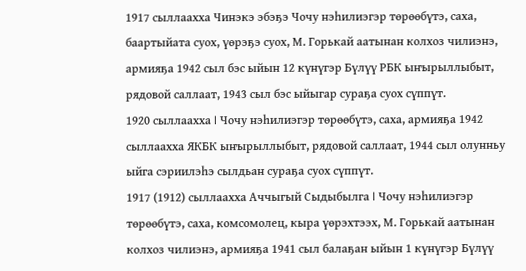1917 сыллаахха Чинэкэ эбэҕэ Чочу нэһилиэгэр төрөөбүтэ, саха, баартыйата суох, үөрэҕэ суох, М. Горькай аатынан колхоз чилиэнэ, армияҕа 1942 сыл бэс ыйын 12 күнүгэр Бүлүү РБК ыҥырыллыбыт, рядовой саллаат, 1943 сыл бэс ыйыгар сураҕа суох сүппүт.
1920 сыллаахха I Чочу нэһилиэгэр төрөөбүтэ, саха, армияҕа 1942 сыллаахха ЯКБК ыҥырыллыбыт, рядовой саллаат, 1944 сыл олунньу ыйга сэриилэһэ сылдьан сураҕа суох сүппүт.
1917 (1912) сыллаахха Аччыгый Сыдыбылга I Чочу нэһилиэгэр төрөөбүтэ, саха, комсомолец, кыра үөрэхтээх, М. Горькай аатынан колхоз чилиэнэ, армияҕа 1941 сыл балаҕан ыйын 1 күнүгэр Бүлүү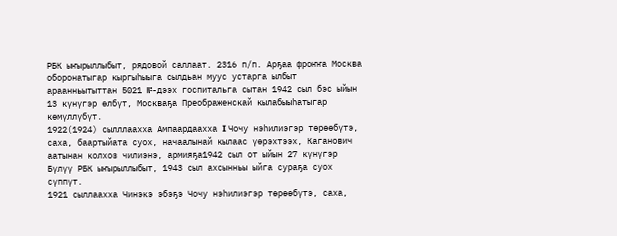РБК ыҥырыллыбыт, рядовой саллаат. 2316 п/п. Арҕаа фроҥҥа Москва оборонатыгар кыргыһыыга сылдьан муус устарга ылбыт араанньытыттан 5021 №-дээх госпитальга сытан 1942 сыл бэс ыйын 13 күнүгэр өлбүт, Москваҕа Преображенскай кылабыыһатыгар көмүллүбүт.
1922(1924) сылллаахха Ампаардаахха I Чочу нэһилиэгэр төрөөбүтэ, саха, баартыйата суох, начаалынай кылаас үөрэхтээх, Каганович аатынан колхоз чилиэнэ, армияҕа1942 сыл от ыйын 27 күнүгэр Бүлүү РБК ыҥырыллыбыт, 1943 сыл ахсынньы ыйга сураҕа суох сүппүт.
1921 сыллаахха Чинэкэ эбэҕэ Чочу нэһилиэгэр төрөөбүтэ, саха,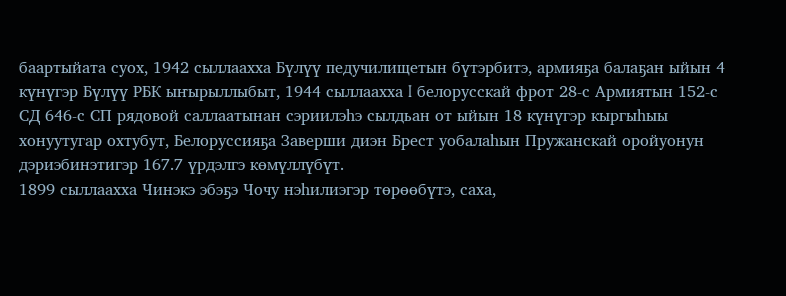баартыйата суох, 1942 сыллаахха Бүлүү педучилищетын бүтэрбитэ, армияҕа балаҕан ыйын 4 күнүгэр Бүлүү РБК ыҥырыллыбыт, 1944 сыллаахха I белорусскай фрот 28-с Армиятын 152-с СД 646-с СП рядовой саллаатынан сэриилэһэ сылдьан от ыйын 18 күнүгэр кыргыһыы хонуутугар охтубут, Белоруссияҕа Заверши диэн Брест уобалаһын Пружанскай оройуонун дэриэбинэтигэр 167.7 үрдэлгэ көмүллүбүт.
1899 сыллаахха Чинэкэ эбэҕэ Чочу нэһилиэгэр төрөөбүтэ, саха,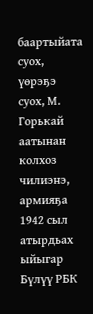баартыйата суох, үөрэҕэ суох, М. Горькай аатынан колхоз чилиэнэ, армияҕа 1942 сыл атырдьах ыйыгар Бүлүү РБК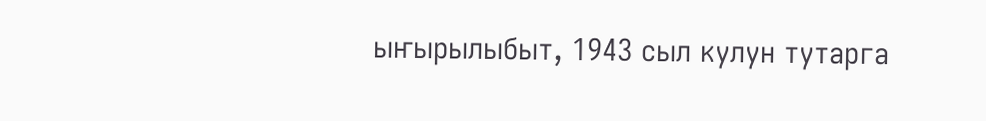ыҥырылыбыт, 1943 сыл кулун тутарга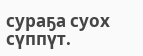сураҕа суох сүппүт.